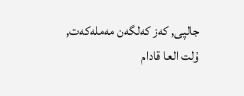جالپى, كەز كەلگەن مەملەكەت, ۇلت العا قادام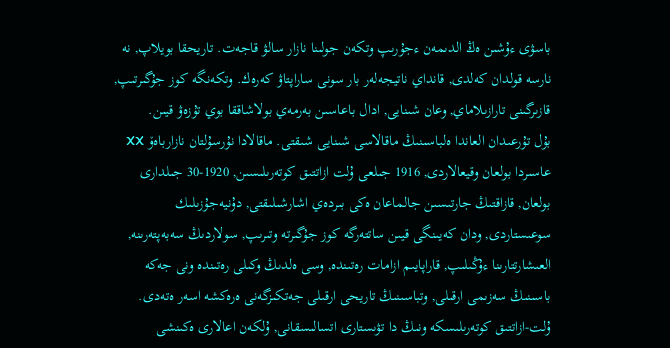باسۋى ءۇشىن ەڭ الدىمەن ءجۇرىپ وتكەن جولىنا نازار سالۋ قاجەت. تاريحقا بويلاپ, نە نارسە قولدان كەلدى, قانداي ناتيجەلەر بار سونى ساراپتاۋ كەرەك. وتكەنگە كوز جۇگىرتىپ, قازىرگىنى تارازىلاماي, وعان شىنايى, ادال باعاسىن بەرمەي بولاشاققا بوي تۇزەۋ قيىن.
بۇل تۇرعىدان العاندا ەلباسىنىڭ ماقالاسى شىنايى شىقتى. ماقالادا نۇرسۇلتان نازارباەۆ XX عاسىردا بولعان وقيعالاردى, 1916 جىلعى ۇلت ازاتتىق كوتەرىلىسىن, 1920-30 جىلدارى بولعان, قازاقتىڭ جارتىسىن جالماعان ەكى بىردەي اشارشىلىقتى, دۇنيەجۇزىلىك سوعىستاردى, ودان كەيىنگى قيىن ساتتەرگە كوز جۇگىرتە وتىرىپ, سولاردىڭ سەبەپتەرىنە, العىشارتتارىنا ءۇڭىلىپ, قاراپايىم ازامات رەتىندە, وسى ەلدىڭ وكىلى رەتىندە ونى جەكە باسىنىڭ سەزىمى ارقىلى, وتباسىنىڭ تاريحى ارقىلى جەتكىزگەنى ەرەكشە اسەر ەتەدى.
ۇلت-ازاتتىق كوتەرىلىسكە ونىڭ دا تۋىستارى اتسالىسقانى, ۇلكەن اعالارى ەكىنشى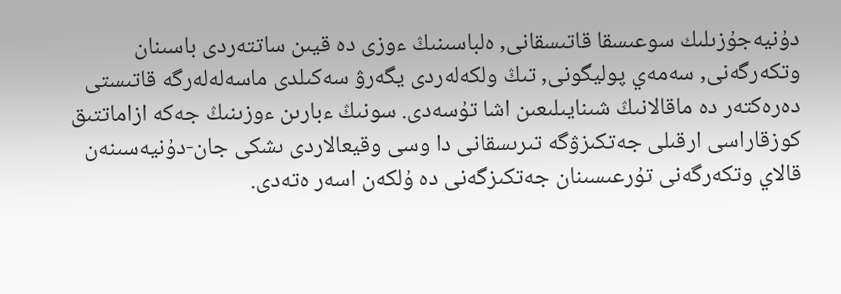دۇنيەجۇزىلىك سوعىسقا قاتىسقانى, ەلباسىنىڭ ءوزى دە قيىن ساتتەردى باسىنان وتكەرگەنى, سەمەي پوليگونى, تىڭ ولكەلەردى يگەرۋ سەكىلدى ماسەلەلەرگە قاتىستى دەرەكتەر دە ماقالانىڭ شىنايىلىعىن اشا تۇسەدى. سونىڭ ءبارىن ءوزىنىڭ جەكە ازاماتتىق كوزقاراسى ارقىلى جەتكىزۋگە تىرىسقانى دا وسى وقيعالاردى ىشكى جان-دۇنيەسىنەن قالاي وتكەرگەنى تۇرعىسىنان جەتكىزگەنى دە ۇلكەن اسەر ەتەدى.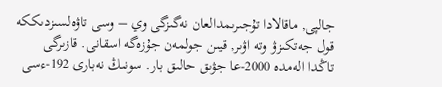جالپى, ماقالادا تۇجىرىمدالعان نەگىزگى وي – وسى تاۋەلسىزدىككە قول جەتكىزۋ وتە اۋىر, قيىن جولمەن جۇزەگە اسقانى. قازىرگى تاڭدا الەمدە 2000-عا جۋىق حالىق بار. سونىڭ نەبارى 192-ءسى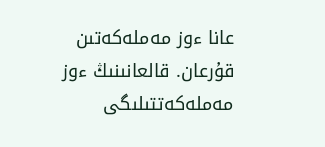عانا ءوز مەملەكەتىن قۇرعان. قالعانىنىڭ ءوز مەملەكەتتىلىگى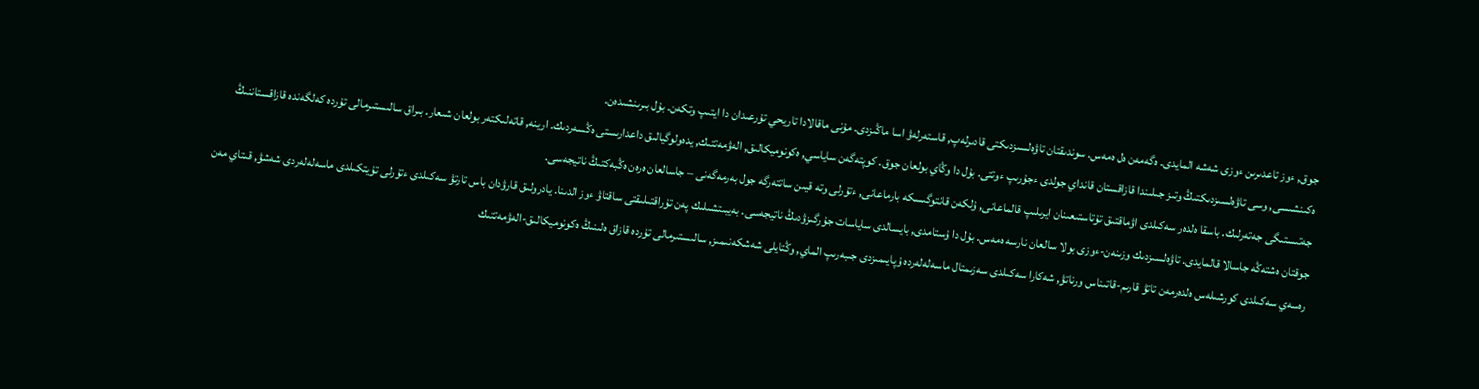جوق, ءوز تاعدىرىن ءوزى شەشە المايدى. ەگەمەن ەل ەمەس. سوندىقتان تاۋەلسىزدىكتى قادىرلەپ, قاستەرلەۋ اسا ماڭىزدى. مۇنى ماقالادا تاريحي تۇرعىدان دا ايتىپ وتكەن. بۇل بىرىنشىدەن.
ەكىنشىسى, وسى تاۋەلسىزدىكتىڭ وتىز جىلىندا قازاقستان قانداي جولدى ءجۇرىپ ءوتتى. بۇل دا وڭاي بولعان جوق. كوپتەگەن ساياسي, ەكونوميكالىق, الەۋمەتتىك, يدەولوگيالىق داعدارىستى ەڭسەردىك. ارينە, قاتەلىكتەر بولعان شىعار. بىراق سالىستىرمالى تۇردە كەلگەندە قازاقستاننىڭ جەتىستىگى جەتەرلىك. باسقا ەلدەر سەكىلدى اۋماقتىق تۇتاستىعىنان ايرىلىپ قالماعانى, ۇلكەن قانتوگىسكە بارماعانى, ءتۇرلى وتە قيىن ساتتەرگە جول بەرمەگەنى – جاسالعان ەرەن ەڭبەكتىڭ ناتيجەسى.
جوقتان ەشتەڭە جاسالا قالمايدى. تاۋەلسىزدىك وزىنەن-ءوزى بولا سالعان نارسە ەمەس. بۇل دا ۇستامدى, بايسالدى ساياسات جۇرگىزۋدىڭ ناتيجەسى. بەيبىتشىلىك پەن تۇراقتىلىقتى ساقتاۋ ءوز الدىنا. يادرولىق قارۋدان باس تارتۋ سەكىلدى ءتۇرلى تۇيتكىلدى ماسەلەلەردى شەشۋ, قىتاي مەن رەسەي سەكىلدى كورشىلەس ەلدەرمەن تاتۋ قارىم-قاتىناس ورناتۋ, شەكارا سەكىلدى سەزىمتال ماسەلەلەردە ۇپايىمىزدى جىبەرىپ الماي, وڭتايلى شەشكەنىمىز, سالىستىرمالى تۇردە قازاق ەلىنىڭ ەكونوميكالىق-الەۋمەتتىك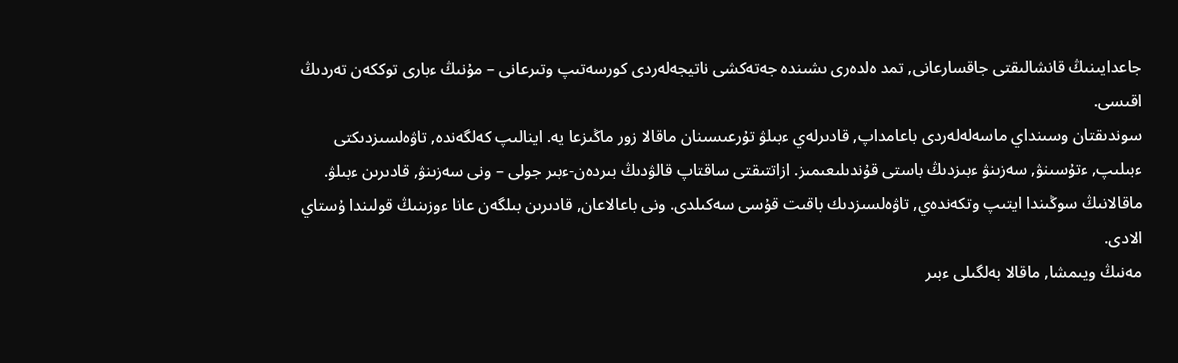جاعدايىنىڭ قانشالىقتى جاقسارعانى, تمد ەلدەرى ىشىندە جەتەكشى ناتيجەلەردى كورسەتىپ وتىرعانى – مۇنىڭ ءبارى توككەن تەردىڭ اقىسى.
سوندىقتان وسىنداي ماسەلەلەردى باعامداپ, قادىرلەي ءبىلۋ تۇرعىسىنان ماقالا زور ماڭىزعا يە. اينالىپ كەلگەندە, تاۋەلسىزدىكتى ءبىلىپ, ءتۇسىنۋ, سەزىنۋ ءبىزدىڭ باستى قۇندىلىعىمىز. ازاتتىقتى ساقتاپ قالۋدىڭ بىردەن-ءبىر جولى – ونى سەزىنۋ, قادىرىن ءبىلۋ. ماقالانىڭ سوڭىندا ايتىپ وتكەندەي, تاۋەلسىزدىك باقىت قۇسى سەكىلدى. ونى باعالاعان, قادىرىن بىلگەن عانا ءوزىنىڭ قولىندا ۇستاي الادى.
مەنىڭ ويىمشا, ماقالا بەلگىلى ءبىر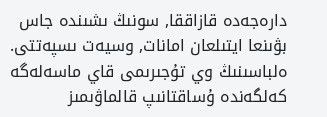دارەجەدە قازاققا, سونىڭ ىشىندە جاس بۋىنعا ايتىلعان امانات, وسيەت ىسپەتتى. ەلباسىنىڭ وي تۇجىرىمى قاي ماسەلەگە كەلگەندە ۇساقتانىپ قالماۋىمىز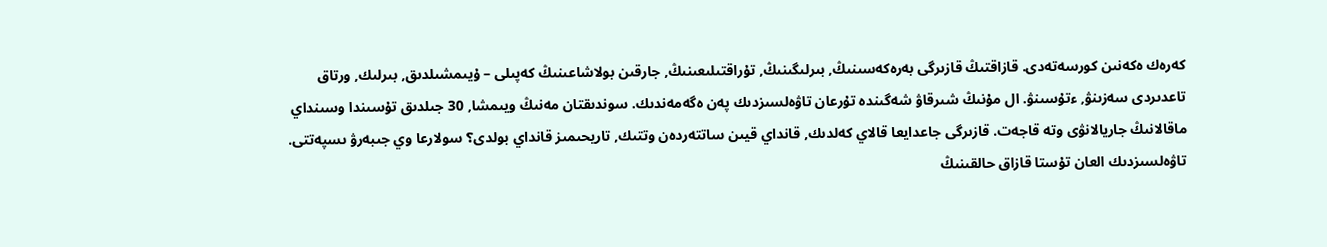كەرەك ەكەنىن كورسەتەدى. قازاقتىڭ قازىرگى بەرەكەسىنىڭ, بىرلىگىنىڭ, تۇراقتىلىعىنىڭ, جارقىن بولاشاعىنىڭ كەپىلى – ۇيىمشىلدىق, بىرلىك, ورتاق تاعدىردى سەزىنۋ, ءتۇسىنۋ. ال مۇنىڭ شىرقاۋ شەگىندە تۇرعان تاۋەلسىزدىك پەن ەگەمەندىك. سوندىقتان مەنىڭ ويىمشا, 30 جىلدىق تۇسىندا وسىنداي ماقالانىڭ جاريالانۋى وتە قاجەت. قازىرگى جاعدايعا قالاي كەلدىك, قانداي قيىن ساتتەردەن وتتىك, تاريحىمىز قانداي بولدى؟ سولارعا وي جىبەرۋ ىسپەتتى.
تاۋەلسىزدىك العان تۇستا قازاق حالقىنىڭ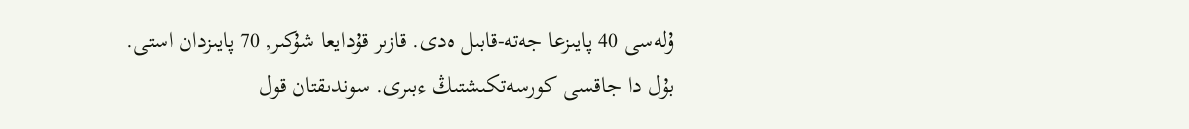ۇلەسى 40 پايىزعا جەتە-قابىل ەدى. قازىر قۇدايعا شۇكىر, 70 پايىزدان استى. بۇل دا جاقسى كورسەتكىشتىڭ ءبىرى. سوندىقتان قول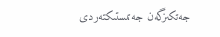جەتكىزگەن جەتىستىكتەردى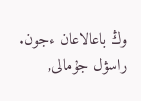وڭ باعالاعان ءجون.
راسۋل جۇمالى,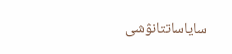ساياساتتانۋشى